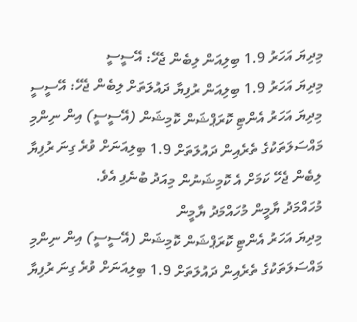މިދިޔަ އަހަރު 1.9 ބިލިއަން ލިބެން ޖެހޭ: އޭސީސީ
މިދިޔަ އަހަރު 1.9 ބިލިއަން ރުފިޔާ ދައުލަތަށް ލިބެން ޖެހޭ: އޭސީސީ
މިދިޔަ އަހަރު އެންޓި ކޮރަޕްޝަން ކޮމިޝަން (އޭސީސީ) އިން ނިންމި މައްސަލަތަކުގެ ތެރެއިން ދައުލަތަށް 1.9 ބިލިއަނަށް ވުރެ ގިނަ ރުފިޔާ ލިބެން ޖެހޭ ކަމަށް އެ ކޮމިޝަނުން މިއަދު ބުނެފި އެވެ.
މުހައްމަދު ޔާމީން މުހައްމަދު ޔާމީން
މިދިޔަ އަހަރު އެންޓި ކޮރަޕްޝަން ކޮމިޝަން (އޭސީސީ) އިން ނިންމި މައްސަލަތަކުގެ ތެރެއިން ދައުލަތަށް 1.9 ބިލިއަނަށް ވުރެ ގިނަ ރުފިޔާ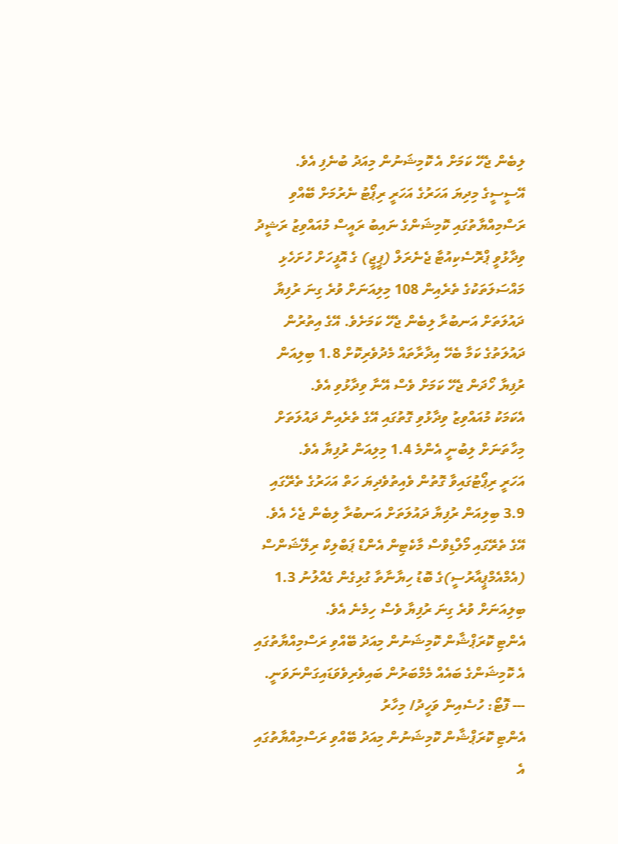ލިބެން ޖެހޭ ކަމަށް އެ ކޮމިޝަނުން މިއަދު ބުނެފި އެވެ.
އޭސީސީގެ މިދިޔަ އަހަރުގެ އަހަރީ ރިޕޯޓު ނެރުމަށް ބޭއްވި ރަސްމިއްޔާތުގައި ކޮމިޝަންގެ ނައިބު ރައީސް މުއައްވިޒު ރަޝީދު ވިދާޅުވީ ޕްރޮސެކިއުޓާ ޖެނެރަލް (ޕީޖީ) ގެ އޮފީހަށް ހުށަހެޅި މައްސަލަތަކުގެ ތެރެއިން 108 މިލިއަނަށް ވުރެ ގިނަ ރުފިޔާ ދައުލަތަށް އަނބުރާ ލިބެން ޖެހޭ ކަމަށެވެ. އޭގެ އިތުރުން ދައުލަތުގެ ކަމާ ބެހޭ އިދާރާތައް މެދުވެރިކޮށް 1.8 ބިލިއަން ރުފިޔާ ހޯދަން ޖެހޭ ކަމަށް ވެސް އޭނާ ވިދާޅުވި އެވެ.
އެކަމަކު މުއައްވިޒު ވިދާޅުވި ގޮތުގައި އޭގެ ތެރެއިން ދައުލަތަށް މިހާތަނަށް ލިބުނީ އެންމެ 1.4 މިލިއަން ރުފިޔާ އެވެ.
އަހަރީ ރިޕޯޓުގައިވާ ގޮތުން ވެއިތުވެދިޔަ ހަތް އަހަރުގެ ތެރޭގައި 3.9 ބިލިއަން ރުފިޔާ ދައުލަތަށް އަނބުރާ ލިބެން ޖެހެ އެވެ. އޭގެ ތެރޭގައި މޯލްޑިވްސް މާކެޓިން އެންޑް ޕަބްލިކް ރިލޭޝަންސް (އެމްއެމްޕީއާރުސީ)ގެ ބޮޑު ހިޔާނާތާ ގުޅިގެން ގެއްލުނު 1.3 ބިލިއަނަށް ވުރެ ގިނަ ރުފިޔާ ވެސް ހިމެނެ އެވެ.
އެންޓި ކޮރަޕްޝާން ކޮމިޝަނުން މިއަދު ބޭއްވި ރަސްމިއްޔާތުގައި އެ ކޮމިޝަންގެ ބައެއް މެމްބަރުން ބައިވެރިވެވަޑައިގަންނަވަނީ. --- ފޮޓޯ: ހުސެއިން ވަހީދު/ މިހާރު
އެންޓި ކޮރަޕްޝާން ކޮމިޝަނުން މިއަދު ބޭއްވި ރަސްމިއްޔާތުގައި އެ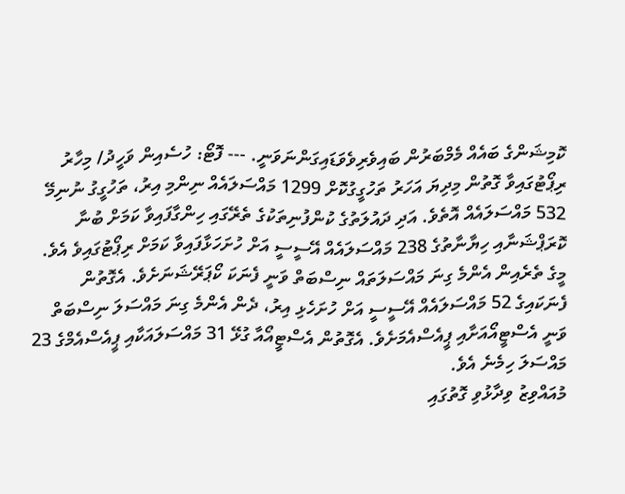ކޮމިޝަންގެ ބައެއް މެމްބަރުން ބައިވެރިވެވަޑައިގަންނަވަނީ. --- ފޮޓޯ: ހުސެއިން ވަހީދު/ މިހާރު
ރިޕޯޓުގައިވާ ގޮތުން މިދިޔަ އަހަރު ތަހުގީގުކޮށް 1299 މައްސަލައެއް ނިންމި އިރު، ތަހުގީގު ނުނިމޭ 532 މައްސަލައެއް އޮތެވެ. އަދި ދައުލަތުގެ ކުންފުނިތަކުގެ ތެރޭގައި ހިންގާފައިވާ ކަމަށް ބުނާ ކޮރަޕްޝަނާއި ހިޔާނާތުގެ 238 މައްސަލައެއް އޭސީސީ އަށް ހުށަހަޅާފައިވާ ކަމަށް ރިޕޯޓުގައިވެ އެވެ.
މީގެ ތެރެއިން އެންމެ ގިނަ މައްސަލަތައް ނިސްބަތް ވަނީ ފެނަކަ ކޯޕަރޭޝަނަށެވެ. އެގޮތުން ފެނަކައިގެ 52 މައްސަލައެއް އޭސީސީ އަށް ހުށަހެޅި އިރު، ދެން އެންމެ ގިނަ މައްސަލަ ނިސްބަތް ވަނީ އެސްޓީއޯއަށާއި ޕީއެސްއެމަށެވެ. އެގޮތުން އެސްޓީއޯއާ ގުޅޭ 31 މައްސަލައަކާއި ޕީއެސްއެމްގެ 23 މައްސަލަ ހިމެނެ އެވެ.
މުއައްވިޒު ވިދާޅުވި ގޮތުގައި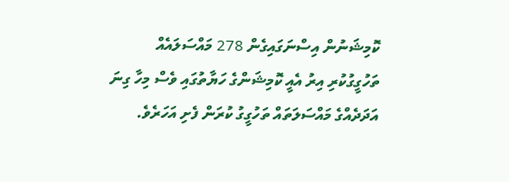ކޮމިޝަނުން އިސްނަގައިގެން 278 މައްސަލައެއް ތަހުގީގުކުރި އިރު އެއީ ކޮމިޝަންގެ ހަޔާތުގައި ވެސް މިހާ ގިނަ އަދަދެއްގެ މައްސަލަތައް ތަހުގީގު ކުރަން ފެށި އަހަރެވެ.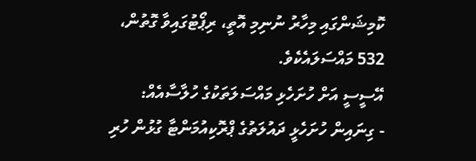ކޮމިޝަންގައި މިހާރު ނުނިމި އޮތީ، ރިޕޯޓުގައިވާ ގޮތުން، 532 މައްސަލައެކެވެ.
އޭސީސީ އަށް ހުށަހެޅި މައްސަލަތަކުގެ ހުލާސާއެއް:
- ގިނައިން ހުށަހެޅީ ދައުލަތުގެ ޕްރޮކިއުމަންޓާ ގުޅުން ހުރި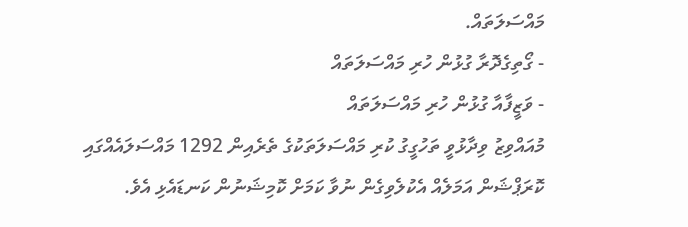މައްސަލަތައް.
- ގޯތިގެދޮރާ ގުޅުން ހުރި މައްސަލަތައް
- ވަޒީފާއާ ގުޅުން ހުރި މައްސަލަތައް
މުއައްވިޒު ވިދާޅުވީ ތަހުގީގު ކުރި މައްސަލަތަކުގެ ތެރެއިން 1292 މައްސަލައެއްގައި ކޮރަޕްޝަން އަމަލެއް އެކުލެވިގެން ނުވާ ކަމަށް ކޮމިޝަނުން ކަނޑައެޅި އެވެ.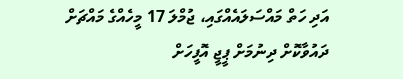އަދި ހަތް މައްސަލައެއްގައި، ޖުމްލަ 17 މީހެއްގެ މައްޗަށް ދައުވާކޮށް ދިނުމަށް ޕީޖީ އޮފީހަށް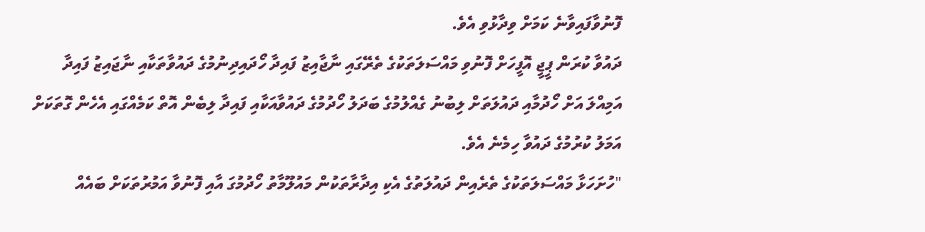ފޮނުވާފައިވާނެ ކަމަށް ވިދާޅުވި އެވެ.
ދައުވާ ކުރަން ޕީޖީ އޮފީހަށް ފޮނުވި މައްސަލަތަކުގެ ތެރޭގައި ނާޖާއިޒު ފައިދާ ހޯދައިދިނުމުގެ ދައުވާތަކާއި ނާޖައިޒު ފައިދާ އަމިއްލަ އަށް ހޯދުމާއި ދައުލަތަށް ލިބުނު ގެއްލުމުގެ ބަދަލު ހޯދުމުގެ ދައުވާއަކާއި ފައިދާ ލިބެން އޮތް ކަމެއްގައި އެހެން ގޮތަކަށް އަމަލު ކުރުމުގެ ދައުވާ ހިމެނެ އެވެ.
"ހުށަހަޅާ މައްސަލަތަކުގެ ތެރެއިން ދައުލަތުގެ އެކި އިދާރާތަކުން މައުލޫމާތު ހޯދުމުގަ އާއި ފޮނުވާ އަމުރުތަކަށް ބައެއް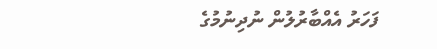ފަހަރު އެއްބާރުލުން ނުދިނުމުގެ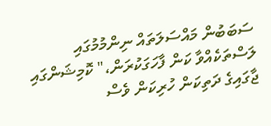ސަބަބުން މައްސަލަތައް ނިންމުމުގައި ލަސްތަކެއްވާ ކަން ފާހަގަކުރަން،" ކޮމިޝަންގައި ޖާގައިގެ ދަތިކަން ހުރިކަން ވެސް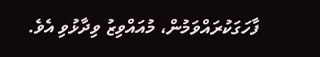ފާހަގަކުރައްވަމުން، މުއައްވިޒު ވިދާޅުވި އެވެ.